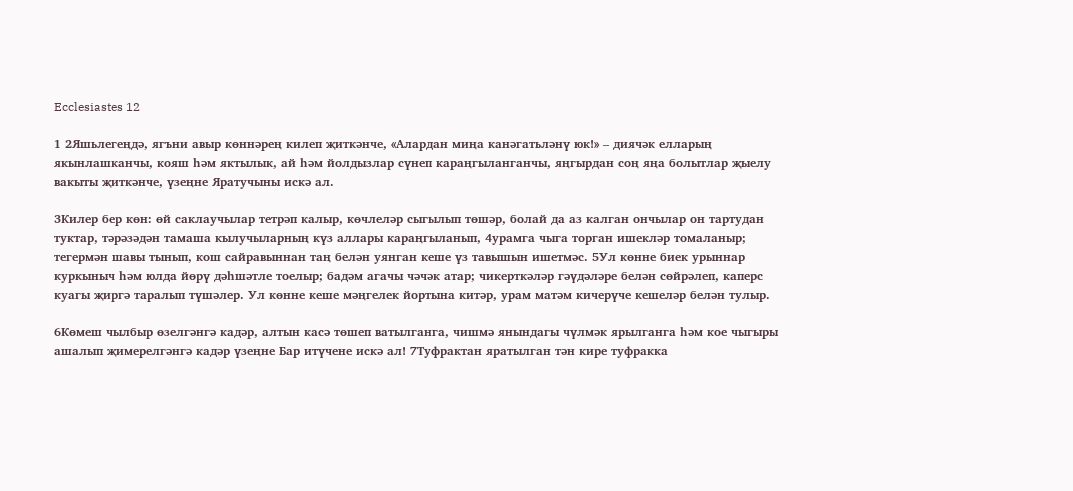Ecclesiastes 12

1 2Яшьлегеңдә, ягъни авыр көннәрең килеп җиткәнче, «Алардан миңа канәгатьләнү юк!» – диячәк елларың якынлашканчы, кояш һәм яктылык, ай һәм йолдызлар сүнеп караңгыланганчы, яңгырдан соң яңа болытлар җыелу вакыты җиткәнче, үзеңне Яратучыны искә ал.

3Килер бер көн: өй саклаучылар тетрәп калыр, көчлеләр сыгылып төшәр, болай да аз калган ончылар он тартудан туктар, тәрәзәдән тамаша кылучыларның күз аллары караңгыланып, 4урамга чыга торган ишекләр томаланыр; тегермән шавы тынып, кош сайравыннан таң белән уянган кеше үз тавышын ишетмәс. 5Ул көнне биек урыннар куркыныч һәм юлда йөрү дәһшәтле тоелыр; бадәм агачы чәчәк атар; чикерткәләр гәүдәләре белән сөйрәлеп, каперс куагы җиргә таралып түшәлер. Ул көнне кеше мәңгелек йортына китәр, урам матәм кичерүче кешеләр белән тулыр.

6Көмеш чылбыр өзелгәнгә кадәр, алтын касә төшеп ватылганга, чишмә янындагы чүлмәк ярылганга һәм кое чыгыры ашалып җимерелгәнгә кадәр үзеңне Бар итүчене искә ал! 7Туфрактан яратылган тән кире туфракка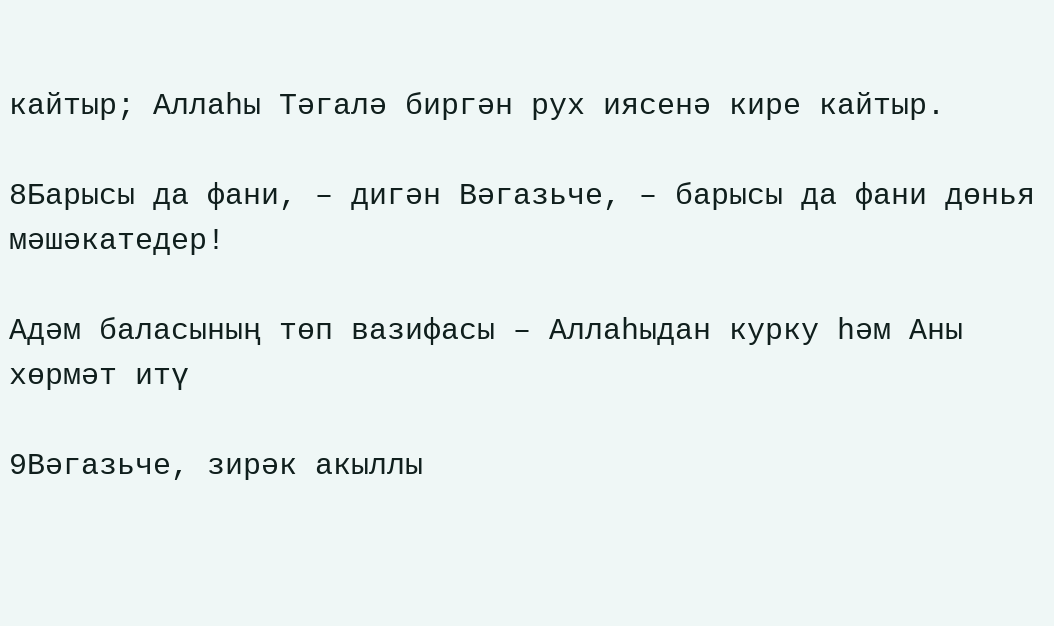кайтыр; Аллаһы Тәгалә биргән рух иясенә кире кайтыр.

8Барысы да фани, – дигән Вәгазьче, – барысы да фани дөнья мәшәкатедер!

Адәм баласының төп вазифасы – Аллаһыдан курку һәм Аны хөрмәт итү

9Вәгазьче, зирәк акыллы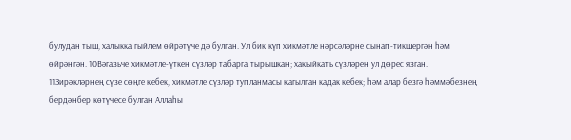булудан тыш, халыкка гыйлем өйрәтүче дә булган. Ул бик күп хикмәтле нәрсәләрне сынап-тикшергән һәм өйрәнгән. 10Вәгазьче хикмәтле-үткен сүзләр табарга тырышкан; хакыйкать сүзләрен ул дөрес язган. 11Зирәкләрнең сүзе сөңге кебек, хикмәтле сүзләр тупланмасы кагылган кадак кебек; һәм алар безгә һәммәбезнең бердәнбер көтүчесе булган Аллаһы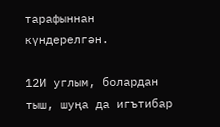тарафыннан күндерелгән.

12И углым, болардан тыш, шуңа да игътибар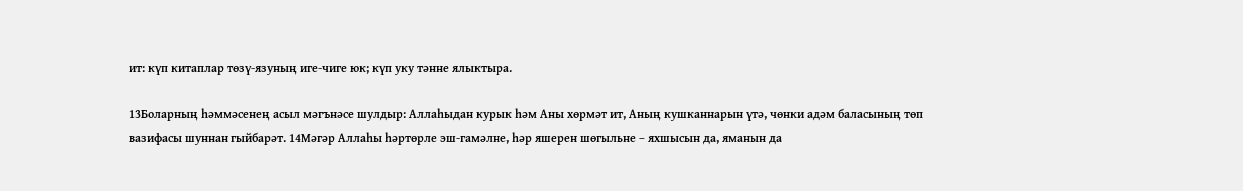ит: күп китаплар төзү-язуның иге-чиге юк; күп уку тәнне ялыктыра.

13Боларның һәммәсенең асыл мәгънәсе шулдыр: Аллаһыдан курык һәм Аны хөрмәт ит, Аның кушканнарын үтә, чөнки адәм баласының төп вазифасы шуннан гыйбарәт. 14Мәгәр Аллаһы һәртөрле эш-гамәлне, һәр яшерен шөгыльне – яхшысын да, яманын да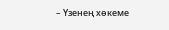– Үзенең хөкеме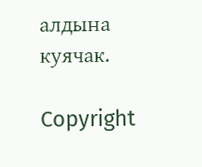алдына куячак.

Copyright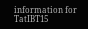information for TatIBT15